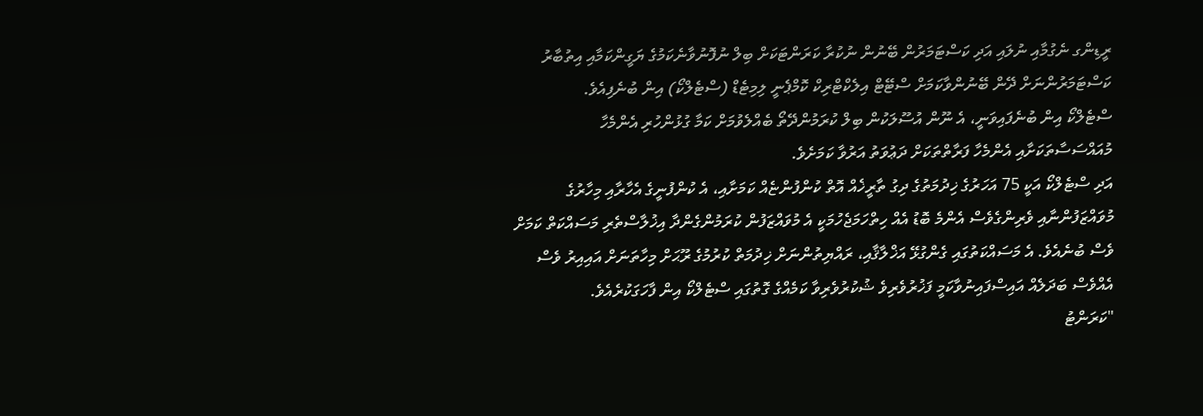ރީޑިންގ ނެގުމާއި ނުލައި އަދި ކަސްޓަމަރުން ބޭނުން ނުކުރާ ކަރަންޓަކަށް ބިލް ނުފޮނުވާނެކަމުގެ ޔަގީންކަމާއި އިތުބާރު ކަސްޓަމަރުންނަށް ދޭން ބޭނުންވާކަމަށް ސްޓޭޓް އިލެކްޓްރިކް ކޮމްޕެނީ ލިމިޓެޑް (ސްޓެލްކޯ) އިން ބުނެފިއެވެ.
ސްޓެލްކޯ އިން ބުނެފައިވަނީ، އެ ނޫން އުސޫލަކުން ބިލް ކުރަމުންދޭތޯ ބެއްލެވުމަށް ކަމާ ގުޅުންހުރި އެންމެހާ މުއައްސަސާތަކަށާއި އެންމެހާ ފަރާތްތަކަށް ދަޢުވަތު އަރުވާ ކަމަށެވެ.
އަދި ސްޓެލްކޯ އަކީ 75 އަހަރުގެ ޚިދުމަތުގެ ދިގު ތާރީޚެއް އޮތް ކުންފުންޏެއް ކަމަށާއި، އެ ކުންފުނީގެ އެހާރާއި މިހާރުގެ މުވައްޒަފުންނާއި ވެރިންގެވެސް އެންމެ ބޮޑު އެއް ހިތްހަމަޖެހުމަކީ އެ މުވައްޒަފުން ކުރަމުންގެންދާ އިޚުލާސްތެރި މަސައްކަތް ކަމަށް ވެސް ބުނެއެވެ. އެ މަސައްކަތުގައި ގެންގުޅޭ އަޚްލާޤާއި، ރައްޔިތުންނަށް ޚިދުމަތް ކުރުމުގެ ރޫޙަށް މިހާތަނަށް އައިއިރު ވެސް އެއްވެސް ބަދަލެއް އައިސްފައިނުވާކަމީ ފަޚުރުވެރިވެ ޝުކުރުވެރިވާ ކަމެއްގެ ގޮތުގައި ސްޓެލްކޯ އިން ފާހަގަކުރެއެވެ.
"ކަރަންޓު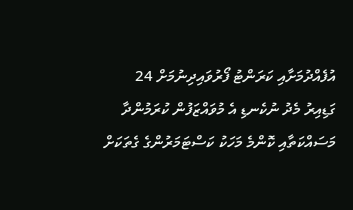އުފެއްދުމަށާއި ކަރަންޓު ފޯރުވައިދިނުމަށް 24 ގަޑިއިރު މެދު ނުކެނޑި އެ މުވައްޒަފުން ކުރަމުންދާ މަސައްކަތާއި ކޮންމެ މަހަކު ކަސްޓަމަރުންގެ ގެތަކަށް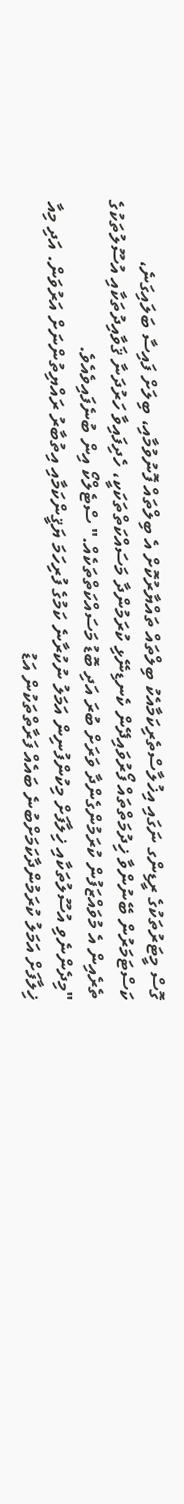ގޮސް މީޓަރުތަކުގެ ރީޑިންގ ނަގައި އިޚުލާސްތެރިކަމާއެކު ބިލްތައް ތައްޔާރުކޮށް އެ ބިލްތައް ފޮނުވުމާއި، ބިލަށް ފައިސާ ބަލައިގަނެ، ކަސްޓަމަރުން ބޭނުންވާ ޚިދުމަތްތައް ފޯރުވައިދޭން ކެނޑިނޭޅި ކުރަމުންދާ މަސައްކަތްތަކަކީ، ހެދިފައިވާ ހަރުދަނާ ޤަވާއިދުތަކާއި އުސޫލުތަކުގެ ތެރެއިން އެ މުވައްޒަފުން ކުރަމުންގެންދާ ވަރަށް ބުރަ އަދި ބޮޑު މަސައްކަތްތަކެއް." ސްޓެލްކޯ އިން ބުނެފައިވެއެވެ.
"މިދެންނެވި އުސޫލުތަކާއި ޚިލާފަށް މިކުންފުނިން އަމަލު ނުކުރާނެ ކަމުގެ ފުރިހަމަ ޔަޤީންކަމާއި އިތުބާރު ރައްޔިތުންނަށް އަރުވަން. އަދި މިއާ ޚިލާފަށް އަމަލު ކުރަމުންދާކަމަށްބުނެ ބައެއް ފަރާތްތަކުން އަޑު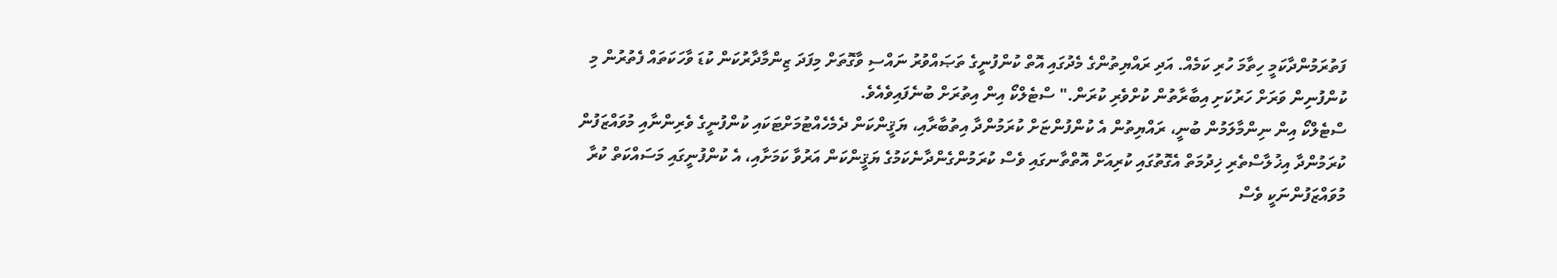ފަތުރަމުންދާކަމީ ހިތާމަ ހުރި ކަމެއް. އަދި ރައްޔިތުންގެ މެދުގައި އޮތް ކުންފުނީގެ ތަޞައްވުރު ނައްސި ވާގޮތަށް މިފަދަ ޒިންމާދާރުކަން ކުޑަ ވާހަކަތައް ފެތުރުން މި ކުންފުނިން ވަރަށް ހަރުކަށި އިބާރާތުން ކުށްވެރި ކުރަން." ސްޓެލްކޯ އިން އިތުރަށް ބުނެފައިވެއެވެ.
ސްޓެލްކޯ އިން ނިންމާލަމުން ބުނީ، ރައްޔިތުން އެ ކުންފުންޏަށް ކުރަމުންދާ އިތުބާރާއި، ޔަޤީންކަން ދެމެހެއްޓުމަށްޓަކައި ކުންފުނީގެ ވެރިންނާއި މުވައްޒަފުން ކުރަމުންދާ އިޚުލާސްތެރި ޚިދުމަތް އެގޮތުގައި ކުރިއަށް އޮތްތާނގައި ވެސް ކުރަމުންގެންދާނެކަމުގެ ޔަޤީންކަން އަރުވާ ކަމަށާއި، އެ ކުންފުނީގައި މަސައްކަތް ކުރާ މުވައްޒަފުންނަކީ ވެސް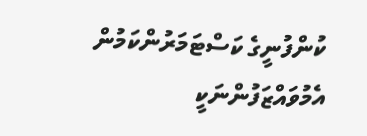ކުންފުނީގެ ކަސްޓަމަރުންކަމުން އެމުވައްޒަފުންނަކީ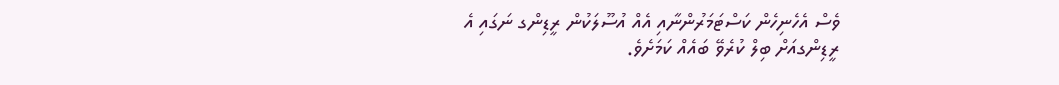ވެސް އެހެނިހެން ކަސްޓަމަރުންނާއި އެއް އުސޫލަކުން ރީޑިންގ ނަގައި އެ ރީޑިންގއަށް ބިލް ކުރެވޭ ބައެއް ކަމަށެވެ.